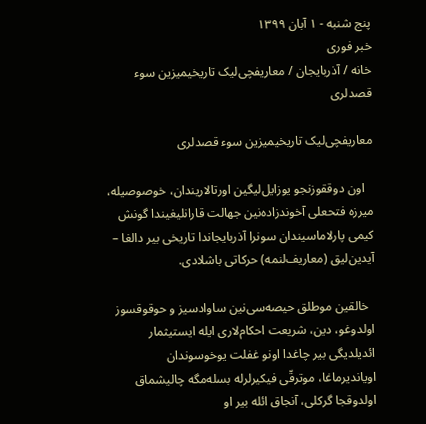پنج شنبه - ۱ آبان ۱۳۹۹
خبر فوری
خانه / آذربایجان / معاریفچی‌لیک تاریخیمیزین سوء قصدلری

معاریفچی‌لیک تاریخیمیزین سوء قصدلری

   اون دوققوزنجو یوزایل‌لیگین اورتا‌لاریندان، خوصوصیله، میرزه فتحعلی آخوندزاده‌نین جهالت قارانلیغیندا گونش کیمی پارلاماسیندان سونرا آذربایجاندا تاریخی بیر دالغا – آیدین‌لیق (معاریف‌لنمه) حرکاتی باشلادی.

  خالقین موطلق حیصه‌سی‌نین ساوادسیز و حوقوقسوز اولدوغو، دین، شریعت احکام‌‌لاری ایله ایستیثمار ائدیلدیگی بیر چاغدا اونو غفلت یوخوسوندان اویاندیرماغا، موترقّی فیکیرلرله بسله‌مگه چالیشماق اولدوقجا گرکلی، آنجاق ائله بیر او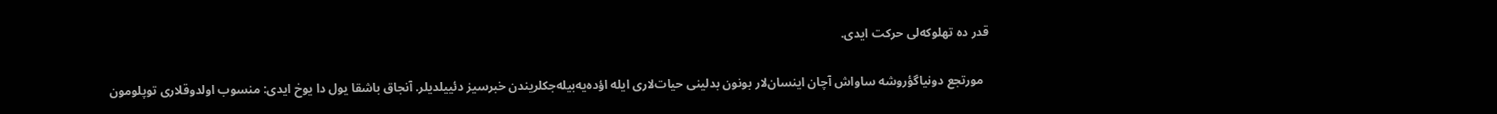قدر ده تهلوکه‌لی حرکت ایدی.

  مورتجع دونیاگؤروشه ساواش آچان اینسان‌لار بونون بدلینی حیات‌لاری ایله اؤده‌یه‌بیله‌جکلریندن خبرسیز دئییلدیلر. آنجاق باشقا یول دا یوخ ایدی: منسوب اولدوقلاری توپلومون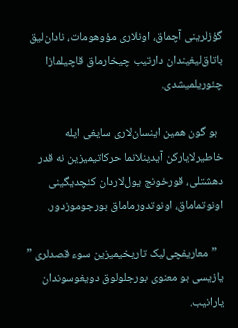گؤزلرینی آچماق، اونلاری مؤوهومات، نادان‌لیق باتاق‌لیغیندان دارتیب چیخارماق قاچیلمازا چئوریلمیشدی.

  بو گون همین اینسان‌لاری سایغی ایله خاطیرلایارکن آیدینلانما حرکاتیمیزین نه قدر دهشتلی، قورخونج یول‌لاردان کئچدیگینی اونوتماماق، اونوتدورماماق بورجوموزدور.

   ” معاریفچی‌لیک تاریخیمیزین سوء قصدلری ” یازیسی بو معنوی بورجلولوق دویغوسوندان یارانیب.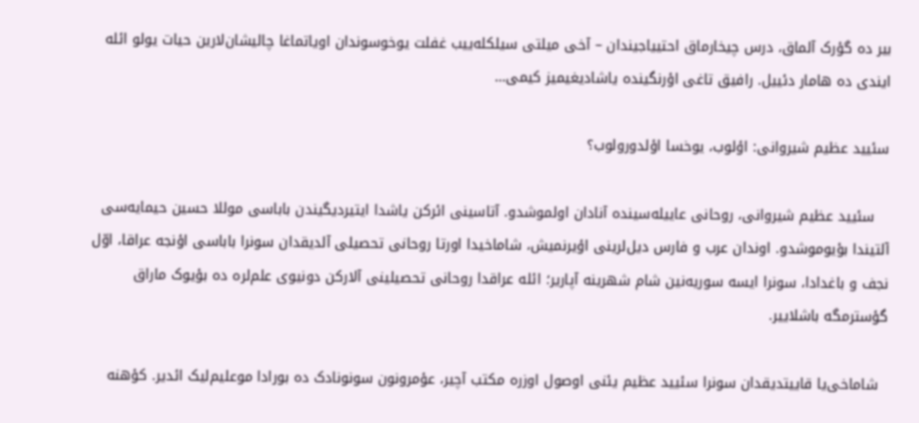بیر ده گؤرک آلماق، درس چیخارماق احتییاجیندان – آخی میلتی سیلکله‌ییب غفلت یوخوسوندان اویاتماغا چالیشان‌لارین حیات یولو ائله ایندی ده هامار دئییل. رافیق تاغی اؤرنگینده یاشادیغیمیز کیمی…

سئیید عظیم شیروانی: اؤلوب، یوخسا اؤلدورولوب؟

   سئیید عظیم شیروانی، روحانی‌‌ عاییله‌سینده آنادان اولموشدو. آتاسینی ائرکن یاشدا ایتیردیگیندن باباسی موللا حسین حیمایه‌سی آلتیندا بؤیوموشدو. اوندان عرب و فارس دیل‌لرینی اؤیرنمیش، شاماخیدا اورتا روحانی‌‌ تحصیلی آلدیقدان سونرا باباسی اؤنجه عراقا، اوّل نجف و باغدادا، سونرا ایسه سوریه‌نین شام شهرینه آپاریر؛ ائله عراقدا روحانی‌‌ تحصیلینی آلارکن دونیوی علم‌لره ده بؤیوک ماراق گؤسترمگه باشلاییر.

  شاماخی‌یا قاییتدیقدان سونرا سئیید عظیم یئنی اوصول اوزره مکتب آچیر، عؤمرونون سونونادک ده بورادا موعلیم‌لیک ائدیر. کؤهنه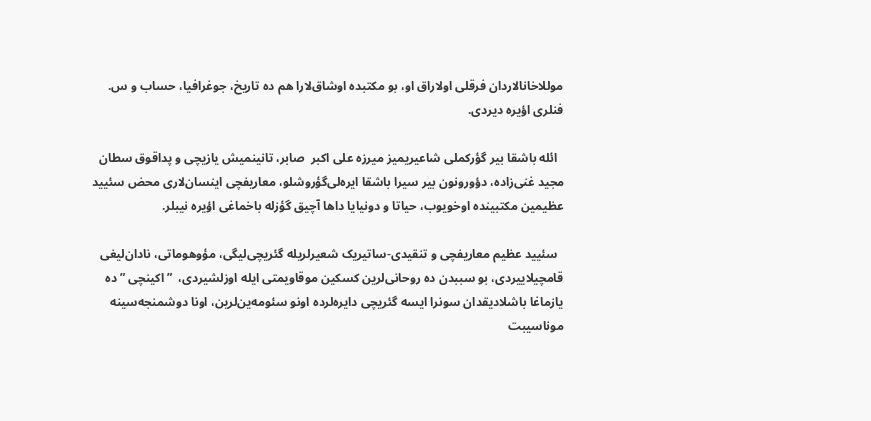موللاخانا‌لاردان فرقلی او‌لاراق او، بو مکتبده اوشاق‌لارا هم ده تاریخ، جوغرافیا، حساب و س. فنلری اؤیره دیردی.

  ائله باشقا بیر گؤرکملی شاعیریمیز میرزه علی اکبر  صابر، تانینمیش یازیچی و پداقوق سطان مجید غنی‌زاده، دؤورونون بیر سیرا باشقا ایره‌لی‌گؤروشلو، معاریفچی اینسان‌لاری محض سئیید عظیمین مکتبینده اوخویوب، حیاتا و دونیایا داها آچیق گؤزله باخماغی اؤیره نیبلر.

  سئیید عظیم معاریفچی و تنقیدی-ساتیریک شعیرلریله گئریچی‌لیگی، مؤوهوماتی، نادان‌لیغی قامچیلاییردی، بو سببدن ده روحانی‌‌‌لرین کسکین موقاویمتی ایله اوزلشیردی،  ” اکینچی ” ده یازماغا باشلادیقدان سونرا ایسه گئریچی دایره‌لرده اونو سئومه‌ین‌لرین، اونا دوشمنجه‌سینه موناسیبت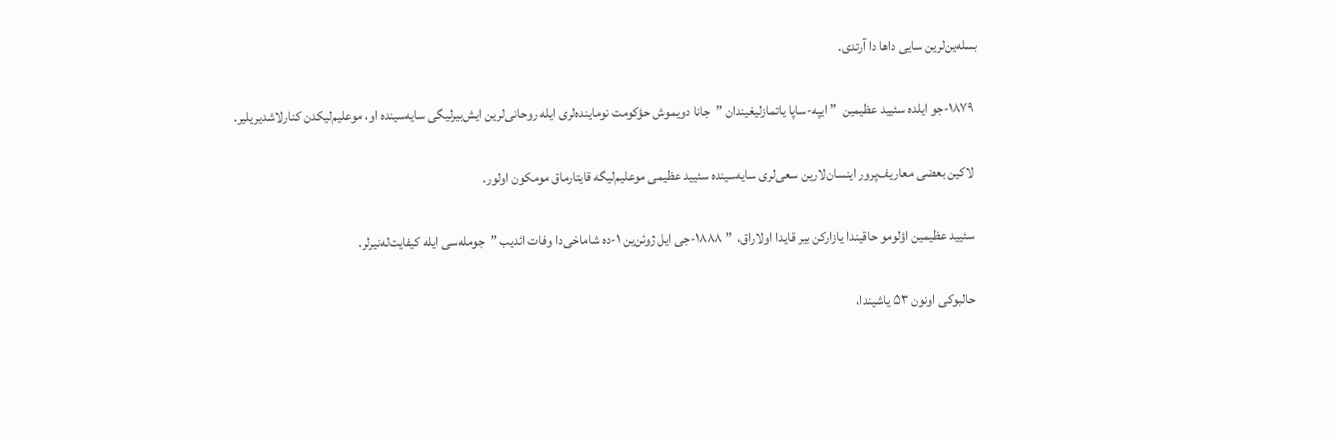بسله‌ین‌لرین سایی داها دا آرتدی.

  ۱۸۷۹-جو ایلده سئیید عظیمین  ” ایپه-ساپا یاتمازلیغیندان ”  جانا دویموش حؤکومت نوماینده‌لری ایله روحانی‌‌‌لرین ایش‌بیرلیگی سایه‌سینده او، موعلیم‌لیکدن کنارلاشدیریلیر.

  لاکین بعضی معاریف‌پرور اینسان‌لارین سعی‌لری سایه‌سینده سئیید عظیمی موعلیم‌لیگه قایتارماق مومکون اولور.

  سئیید عظیمین اؤلومو حاقیندا یازارکن بیر قایدا او‌لاراق،  ” ۱۸۸۸-جی ایل ژوئن‌ین ۱-ده شاماخی‌دا وفات ائدیب ”  جومله‌سی ایله کیفایت‌له‌نیرلر.

  حالبوکی اونون ۵۳ یاشیندا،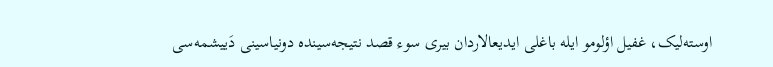اوسته‌لیک، غفیل اؤلومو ایله باغلی ایدیعا‌لاردان بیری سوء قصد نتیجه‌سینده دونیاسینی دَییشمه‌سی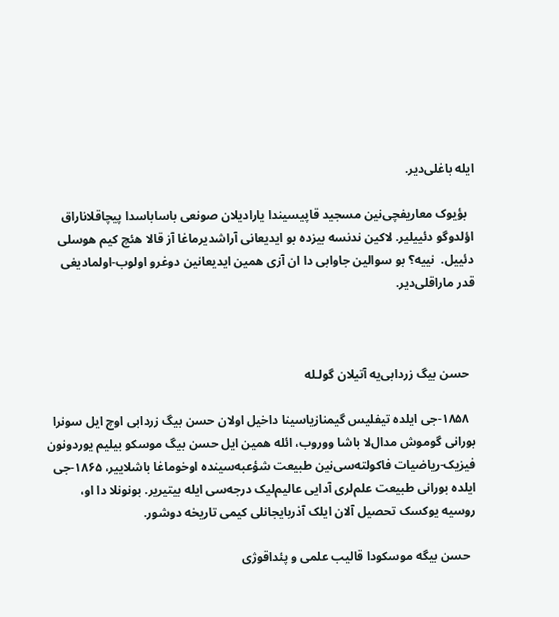ایله باغلی‌دیر.

  بؤیوک معاریفچی‌نین مسجید قاپیسیندا یارادیلان صونعی باساباسدا پیچاقلاناراق اؤلدوگو دئییلیر. لاکین ندنسه بیزده بو ایدیعانی آراشدیرماغا آز قالا هئچ کیم هوسلی دئییل.  نییه؟ بو سوالین جاوابی دا ان آزی همین ایدیعانین دوغرو اولوب-اولمادیغی قدر ماراقلی‌دیر.



  حسن بیگ زردابی‌یه آتیلان گولـله

  ۱۸۵۸-جی ایلده تیفلیس گیمنازیاسینا داخیل اولان حسن بیگ زردابی اوچ ایل سونرا بورانی گوموش مدال‌لا باشا ووروب، ائله همین ایل حسن بیگ موسکو بیلیم یوردونون‌ فیزیک-ریاضیات فاکولته‌سی‌نین طبیعت شؤعبه‌سینده اوخوماغا باشلاییر، ۱۸۶۵-جی ایلده بورانی طبیعت علم‌لری آدایی عالیم‌لیک درجه‌سی ایله بیتیریر. بونونلا دا او، روسیه یوکسک تحصیل آلان ایلک آذربایجانلی کیمی تاریخه دوشور.

  حسن بیگه موسکودا قالیب علمی و پئداقوژی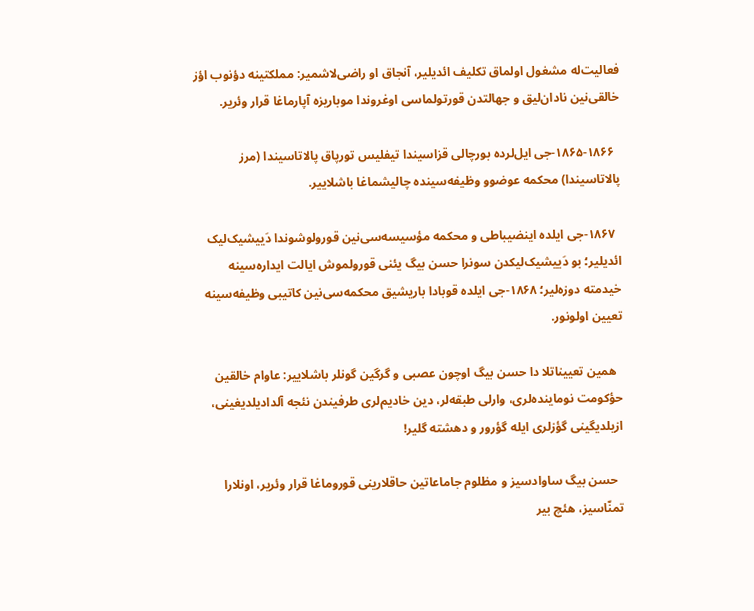فعالیت‌له مشغول اولماق تکلیف ائدیلیر، آنجاق او راضی‌لاشمیر: مملکتینه دؤنوب اؤز خالقی‌نین نادان‌لیق و جهالتدن قورتولماسی اوغروندا موباریزه آپارماغا قرار وئریر.

  ۱۸۶۵-۱۸۶۶-جی ایل‌لرده بورچالی قزاسیندا تیفلیس تورپاق پالاتاسیندا (مرز پالاتاسیندا) محکمه عوضوو وظیفه‌سینده چالیشماغا باشلاییر.

  ۱۸۶۷-جی ایلده اینضیباطی و محکمه مؤسیسه‌سی‌نین قورولوشوندا دَییشیک‌لیک ائدیلیر؛ بو دَییشیک‌لیکدن سونرا حسن بیگ یئنی قورولموش ایالت ایداره‌سینه خیدمته دوزه‌لیر؛ ۱۸۶۸-جی ایلده قوبادا باریشیق محکمه‌سی‌نین کاتیبی وظیفه‌سینه تعیین اولونور.

  همین تعییناتلا دا حسن بیگ اوچون عصبی و گرگین گونلر باشلاییر: عاوام خالقین حؤکومت نوماینده‌لری، وارلی طبقه‌لر، دین خادیم‌لری طرفیندن نئجه آلدادیلدیغینی، ازیلدیگینی گؤزلری ایله گؤرور و دهشته گلیر!

  حسن بیگ ساوادسیز و مظلوم جاماعاتین حاقلارینی قوروماغا قرار وئریر، اونلارا تمنّاسیز، هئچ بیر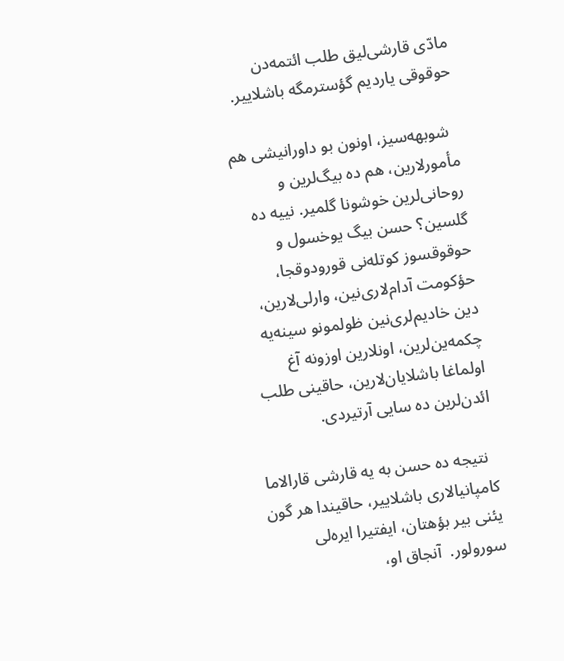مادّی قارشی‌لیق طلب ائتمه‌دن حوقوقی یاردیم گؤسترمگه باشلاییر.

  شوبهه‌سیز، اونون بو داورانیشی هم مأمور‌لارین، هم ده بیگ‌لرین و روحانی‌‌‌لرین خوشونا گلمیر. نییه ده گلسین؟ حسن بیگ یوخسول و حوقوقسوز کوتله‌نی قورودوقجا، حؤکومت آدام‌لاری‌نین، وارلی‌لارین، دین خادیم‌لری‌نین ظولمونو سینه‌یه چکمه‌ین‌لرین، اونلارین اوزونه آغ اولماغا باشلایان‌لارین، حاقینی طلب ائدن‌لرین ده سایی آرتیردی.

  نتیجه ده حسن به یه قارشی قارالاما کامپانیا‌لاری باشلاییر، حاقیندا هر گون یئنی بیر بؤهتان، ایفتیرا ایره‌لی سورولور.  آنجاق او،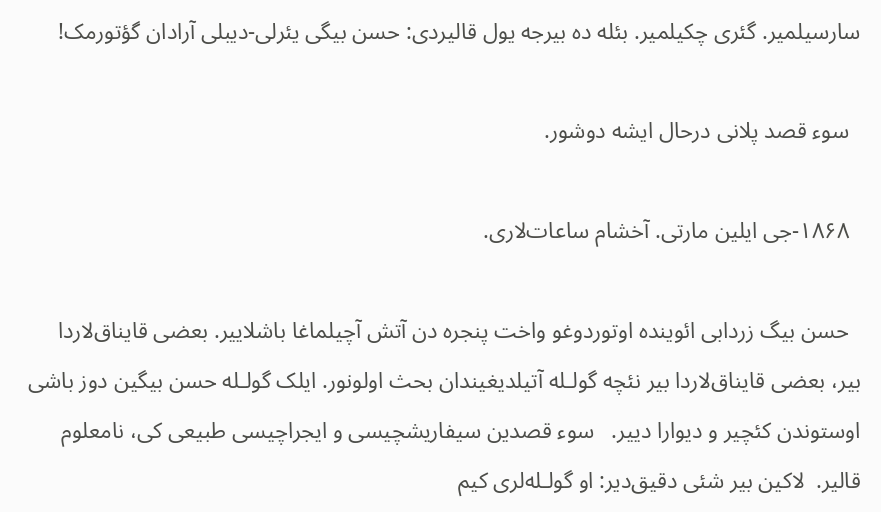سارسیلمیر. گئری چکیلمیر. بئله ده بیرجه یول قالیردی: حسن بیگی یئرلی-دیبلی آرادان گؤتورمک!

  سوء قصد پلانی درحال ایشه دوشور.

  ۱۸۶۸-جی ایلین مارتی. آخشام ساعات‌لاری.

  حسن بیگ زردابی ائوینده اوتوردوغو واخت پنجره دن آتش آچیلماغا باشلاییر. بعضی قایناق‌لاردا بیر، بعضی قایناق‌لاردا بیر نئچه گولـله آتیلدیغیندان بحث اولونور. ایلک گولـله حسن بیگین دوز باشی اوستوندن کئچیر و دیوارا دییر.   سوء قصدین سیفاریشچیسی و ایجراچیسی طبیعی کی، نامعلوم قالیر.  لاکین بیر شئی دقیق‌دیر: او گولـله‌لری کیم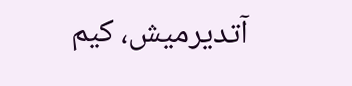آتدیرمیش، کیم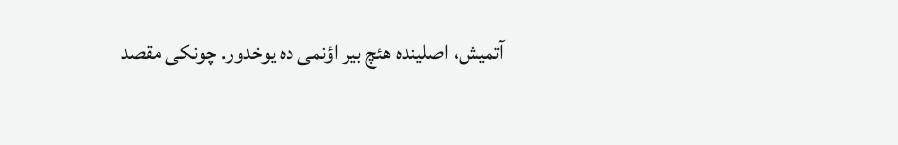آتمیش، اصلینده هئچ بیر اؤنمی ده یوخدور. چونکی مقصد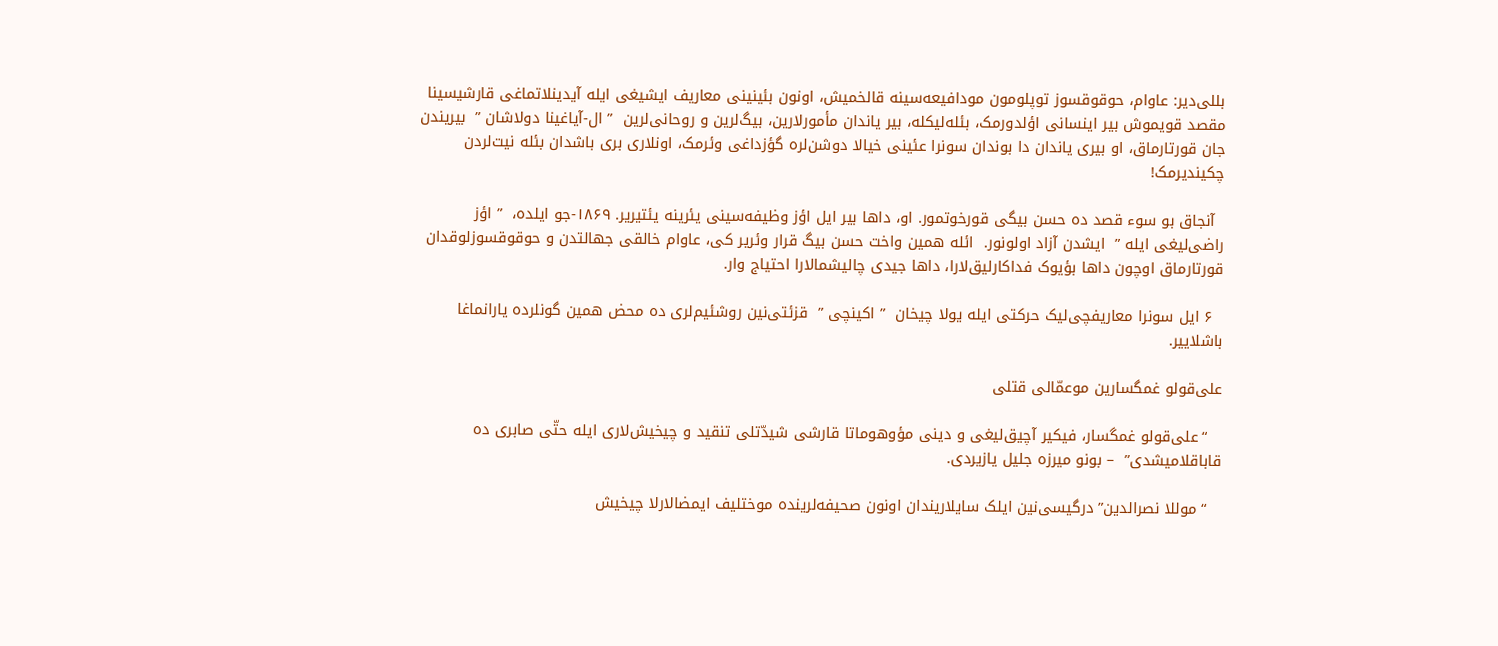بللی‌دیر: عاوام، حوقوقسوز توپلومون مودافیعه‌سینه قالخمیش، اونون بئینینی معاریف ایشیغی ایله آیدینلاتماغی قارشیسینا مقصد قویموش بیر اینسانی اؤلدورمک، بئله‌لیکله، بیر یاندان مأمور‌لارین، بیگ‌لرین و روحانی‌‌‌لرین  ” ال-آیاغینا دولاشان ”  بیریندن جان قورتارماق، او بیری یاندان دا بوندان سونرا عئینی خیالا دوشن‌لره گؤزداغی وئرمک، اونلاری بری باشدان بئله نیت‌لردن چکیندیرمک!

  آنجاق بو سوء قصد ده حسن بیگی قورخوتمور. او، داها بیر ایل اؤز وظیفه‌سینی یئرینه یئتیریر. ۱۸۶۹-جو ایلده،  ” اؤز راضی‌لیغی ایله ”  ایشدن آزاد اولونور.  ائله همین واخت حسن بیگ قرار وئریر کی، عاوام خالقی جهالتدن و حوقوقسوزلوقدان قورتارماق اوچون داها بؤیوک فداکارلیق‌لارا، داها جیدی چالیشما‌لارا احتیاج وار.

  ۶ ایل سونرا معاریفچی‌لیک حرکتی ایله یولا چیخان  ” اکینچی ”  قزئتی‌نین روشئیم‌لری ده محض همین گونلرده یارانماغا باشلاییر.

علی‌قولو غمگسارین موعمّالی قتلی

   “علی‌قولو غمگسار، فیکیر آچیق‌لیغی و دینی مؤوهوماتا قارشی شیدّتلی تنقید و چیخیش‌لاری ایله حتّی صابری ده قاباقلامیشدی”  – بونو میرزه جلیل یازیردی.

   “موللا نصرالدین” درگیسی‌نین ایلک سایلاریندان اونون صحیفه‌لرینده موختلیف ایمضا‌لارلا چیخیش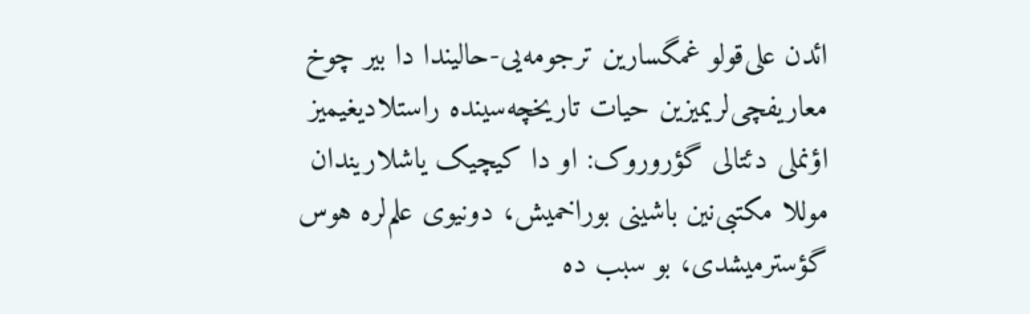ائدن علی‌قولو غمگسارین ترجومه‌یی-حالیندا دا بیر چوخ معاریفچی‌لریمیزین حیات تاریخچه‌سینده راستلادیغیمیز اؤنملی دئتالی گؤروروک: او دا کیچیک یاشلاریندان موللا مکتبی‌نین باشینی بوراخمیش، دونیوی علم‌لره هوس گؤسترمیشدی، بو سبب ده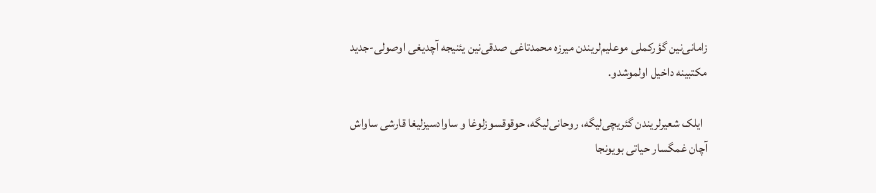زامانی‌نین گؤرکملی موعلیم‌لریندن میرزه محمدتاغی صدقی‌نین یئنیجه آچدیغی اوصولی-جدید مکتبینه داخیل اولموشدو.

  ایلک شعیرلریندن گئریچی‌لیگه، روحانی‌‌‌لیگه، حوقوقسوزلوغا و ساوادسیزلیغا قارشی ساواش آچان غمگسار حیاتی بویونجا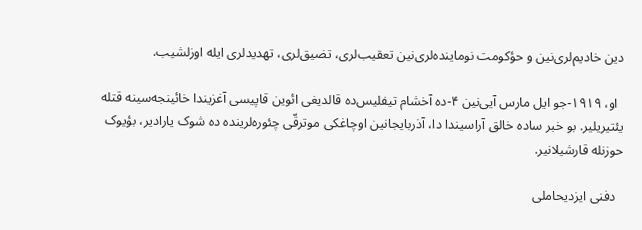دین خادیم‌لری‌نین و حؤکومت نوماینده‌لری‌نین تعقیب‌لری، تضیق‌لری، تهدیدلری ایله اوزلشیب.

  او، ۱۹۱۹-جو ایل مارس آیی‌نین ۴-ده آخشام تیفلیس‌ده قالدیغی ائوین قاپیسی آغزیندا خائینجه‌سینه قتله یئتیریلیر. بو خبر ساده خالق آراسیندا دا، آذربایجانین اوچاغکی موترقّی چئوره‌لرینده ده شوک یارادیر، بؤیوک حوزنله قارشیلانیر.

  دفنی ایزدیحاملی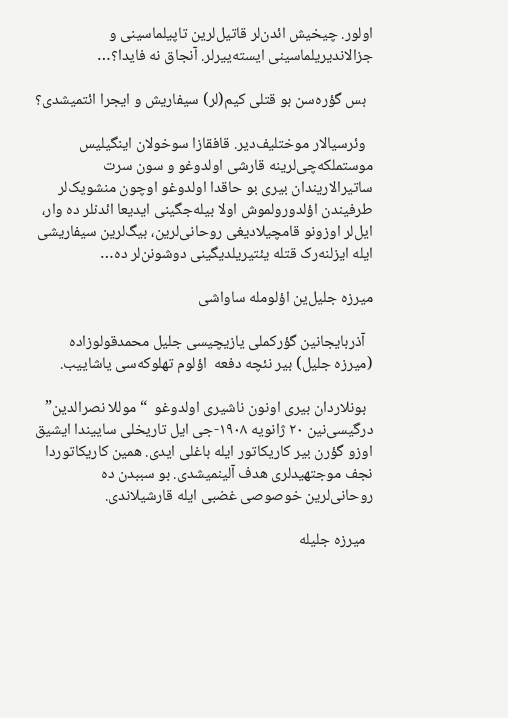اولور. چیخیش ائدن‌لر قاتیل‌لرین تاپیلماسینی و جزالاندیریلماسینی ایسته‌ییرلر. آنجاق نه فایدا؟…

  بس گؤره‌سن بو قتلی کیم(لر) سیفاریش و ایجرا ائتمیشدی؟

  وئرسیا‌لار موختلیف‌دیر. قافقازا سوخولان اینگیلیس موستملکه‌چی‌لرینه قارشی اولدوغو و سون سرت ساتیرا‌لاریندان بیری بو حاقدا اولدوغو اوچون منشویک‌لر طرفیندن اؤلدورولموش اولا بیله‌جگینی ایدیعا ائدنلر ده وار، ایل‌لر اوزونو قامچیلادیغی روحانی‌‌‌لرین، بیگ‌لرین سیفاریشی ایله ایزلنه‌رک قتله یئتیریلدیگینی دوشونن‌لر ده‌…

میرزه جلیل‌ین اؤلومله ساواشی

  آذربایجانین گؤرکملی یازیچیسی جلیل محمدقولوزاده (میرزه جلیل) بیر نئچه دفعه  اؤلوم تهلوکه‌سی یاشاییب.

  بونلاردان بیری اونون ناشیری اولدوغو  “موللا نصرالدین‌”  درگیسی‌نین ۲۰ ژانویه ۱۹۰۸-جی ایل تاریخلی ساییندا ایشیق اوزو گؤرن بیر کاریکاتور ایله باغلی ایدی. همین کاریکاتوردا نجف موجتهیدلری هدف آلینمیشدی. بو سببدن ده روحانی‌‌لرین خوصوصی غضبی ایله قارشیلاندی.

  میرزه جلیله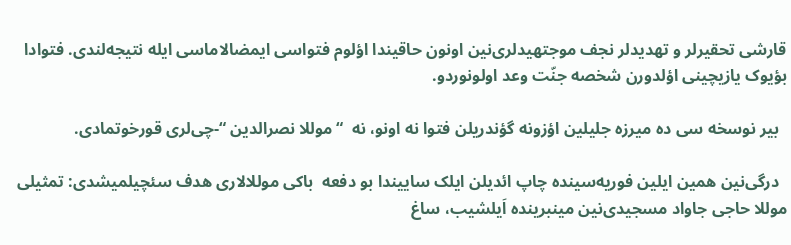قارشی تحقیرلر و تهدیدلر نجف موجتهیدلری‌نین اونون حاقیندا اؤلوم فتواسی ایمضالاماسی ایله نتیجه‌لندی. فتوادا بؤیوک یازیچینی اؤلدورن شخصه جنّت وعد اولونوردو.

  بیر نوسخه سی ده میرزه جلیلین اؤزونه گؤندریلن فتوا نه اونو، نه  “موللا نصرالدین “-چی‌لری قورخوتمادی.

  درگی‌نین همین ایلین فوریه‌سینده چاپ ائدیلن ایلک ساییندا بو دفعه  باکی موللا‌لاری هدف سئچیلمیشدی: تمثیلی موللا حاجی جاواد مسجیدی‌نین مینبرینده اَیلشیب، ساغ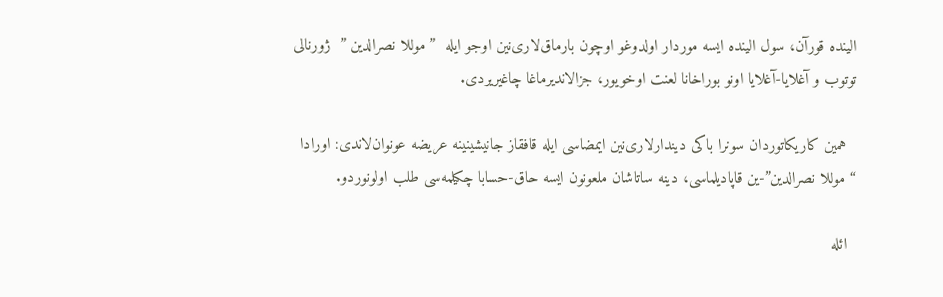الینده قورآن، سول الینده ایسه موردار اولدوغو اوچون بارماق‌لاری‌نین اوجو ایله  ” موللا نصرالدین ”  ژورنالی توتوب و آغلایا-آغلایا اونو بوراخانا لعنت اوخویور، جزالاندیرماغا چاغیریردی.

  همین کاریکاتوردان سونرا باکی دیندار‌لاری‌نین ایمضاسی ایله قافقاز جانیشینینه عریضه عونوان‌لاندی: اورادا  “موللا نصرالدین”-ین قاپادیلماسی، دینه ساتاشان ملعونون ایسه حاق-حسابا چکیلمه‌سی طلب اولونوردو.

  ائله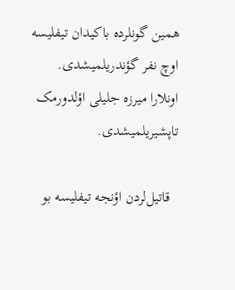همین گونلرده باکیدان تیفلیسه اوچ نفر گؤندریلمیشدی. اونلارا میرزه جلیلی اؤلدورمک تاپشیریلمیشدی.

  قاتیل‌لردن اؤنجه تیفلیسه بو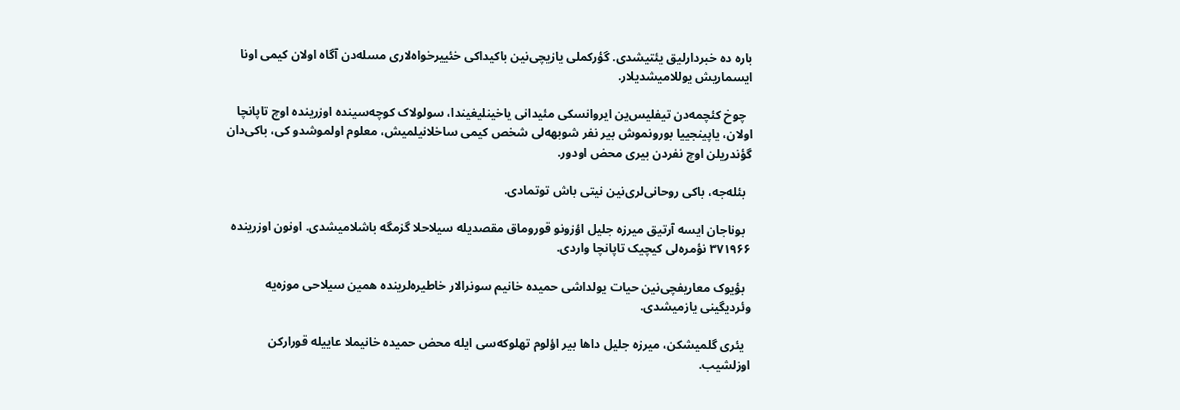باره ده خبردارلیق یئتیشدی. گؤرکملی یازیچی‌نین باکیداکی خئییرخواه‌لاری مسله‌دن آگاه اولان کیمی اونا ایسماریش یوللامیشدیلار.

  چوخ کئچمه‌دن تیفلیس‌ین ایروانسکی مئیدانی یاخینلیغیندا، سولولاک کوچه‌سینده اوزرینده اوچ تاپانچا اولان، یاپینجییا بورونموش بیر نفر شوبهه‌لی شخص کیمی ساخلانیلمیش، معلوم اولموشدو کی، باکی‌دان گؤندریلن اوچ نفردن بیری محض اودور.

  بئله‌جه، باکی روحانی‌‌لری‌نین نیتی باش توتمادی.

  بوناجان ایسه آرتیق میرزه جلیل اؤزونو قوروماق مقصدیله سیلاحلا گزمگه باشلامیشدی. اونون اوزرینده ۳۷۱۹۶۶ نؤمره‌لی کیچیک تاپانچا واردی.

  بؤیوک معاریفچی‌نین حیات یولداشی حمیده خانیم سونرا‌لار خاطیره‌لرینده همین سیلاحی موزه‌یه وئردیگینی یازمیشدی.

  یئری گلمیشکن، میرزه جلیل داها بیر اؤلوم تهلوکه‌سی ایله محض حمیده خانیملا عاییله قورارکن اوزلشیب.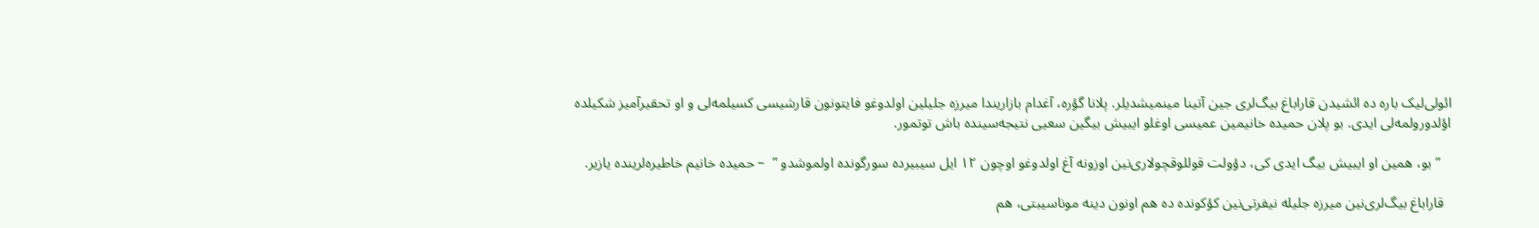ائولی‌لیک باره ده ائشیدن قاراباغ بیگ‌لری جین آتینا مینمیشدیلر. پلانا گؤره، آغدام بازاریندا میرزه جلیلین اولدوغو فایتونون قارشیسی کسیلمه‌لی و او تحقیرآمیز شکیلده اؤلدورولمه‌لی ایدی. بو پلان حمیده خانیمین عمیسی اوغلو ایبیش بیگین سعیی نتیجه‌سینده باش توتمور.

   ” بو، همین او ایبیش بیگ ایدی کی، دؤولت قوللوقچو‌لاری‌نین اوزونه آغ اولدوغو اوچون ۱۲ ایل سیبیرده سورگونده اولموشدو ”  – حمیده خانیم خاطیره‌لرینده یازیر.

  قاراباغ بیگ‌لری‌نین میرزه جلیله نیفرتی‌نین کؤکونده ده هم اونون دینه موناسیبتی، هم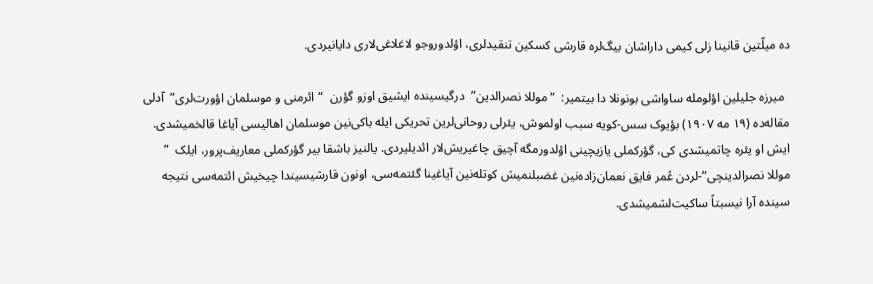ده میلّتین قانینا زلی کیمی داراشان بیگ‌لره قارشی کسکین تنقیدلری، اؤلدوروجو لاغلاغی‌لاری دایانیردی.

  میرزه جلیلین اؤلومله ساواشی بونونلا دا بیتمیر:  “موللا نصرالدین‌”  درگیسینده ایشیق اوزو گؤرن  “ائرمنی و موسلمان اؤورت‌لری‌”  آدلی مقاله‌ده (۱۹ مه ۱۹۰۷) بؤیوک سس-کویه سبب اولموش، یئرلی روحانی‌‌لرین تحریکی ایله باکی‌نین موسلمان اهالیسی آیاغا قالخمیشدی. ایش او یئره چاتمیشدی کی، گؤرکملی یازیچینی اؤلدورمگه آچیق چاغیریش‌لار ائدیلیردی. یالنیز باشقا بیر گؤرکملی معاریف‌پرور، ایلک  ” موللا نصرالدینچی‌”-لردن عُمر فایق نعمان‌زاده‌نین غضبلنمیش کوتله‌نین آیاغینا گئتمه‌سی، اونون قارشیسیندا چیخیش ائتمه‌سی نتیجه سینده آرا نیسبتاً ساکیت‌لشمیشدی.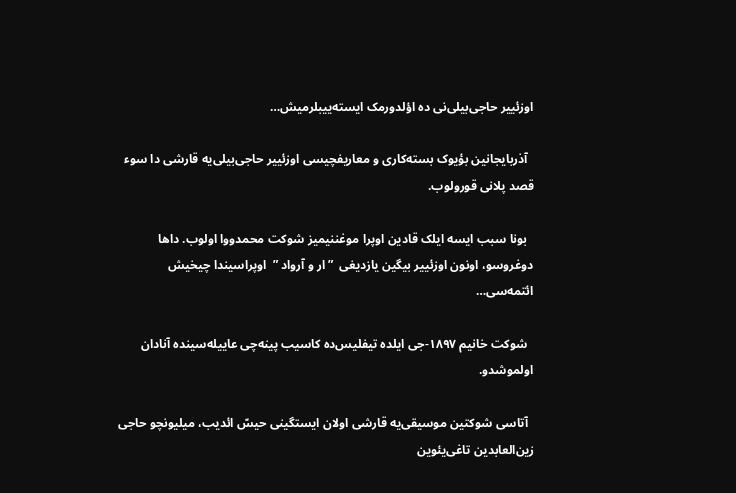اوزئییر حاجی‌بیلی‌نی ده اؤلدورمک ایسته‌ییبلرمیش…

  آذربایجانین بؤیوک بسته‌کاری و معاریفچیسی اوزئییر حاجی‌بیلی‌یه قارشی دا سوء قصد پلانی قورولوب.

  بونا سبب ایسه ایلک قادین اوپرا موغننیمیز شوکت محمدووا اولوب. داها دوغروسو، اونون اوزئییر بیگین یازدیغی  ” ار و آرواد ”  اوپراسیندا چیخیش ائتمه‌سی…

  شوکت خانیم ۱۸۹۷-جی ایلده تیفلیس‌ده کاسیب پینه‌چی عاییله‌سینده آنادان اولموشدو.

  آتاسی شوکتین موسیقی‌یه قارشی اولان ایستگینی حیسّ ائدیب، میلیونچو حاجی زین‌العابدین تاغی‌یئوین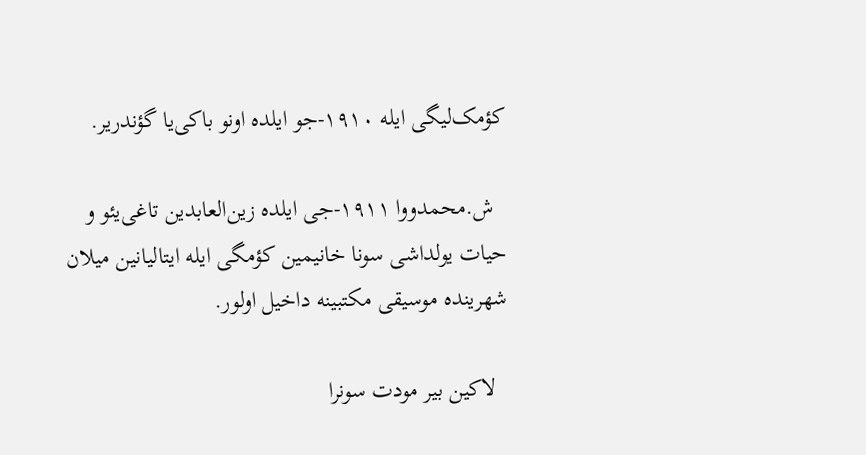کؤمک‌لیگی ایله ۱۹۱۰-جو ایلده اونو باکی‌یا گؤندریر.

  ش.محمدووا ۱۹۱۱-جی ایلده زین‌العابدین تاغی‌یئو و حیات یولداشی سونا خانیمین کؤمگی ایله ایتالیانین میلان شهرینده موسیقی مکتبینه داخیل اولور.

  لاکین بیر مودت سونرا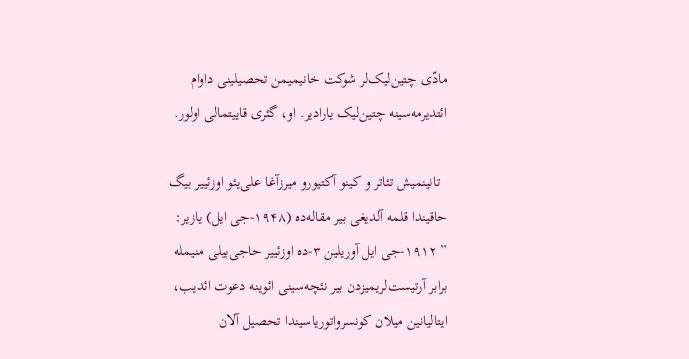مادّی چتین‌لیک‌لر شوکت خانیمیمن تحصیلینی داوام ائتدیرمه‌سینه چتین‌لیک یارادیر. او، گئری قاییتمالی اولور.

  تانینمیش تئاتر و کینو آکتیورو میرزآغا علی‌یئو اوزئییر بیگ حاقیندا قلمه آلدیغی بیر مقاله‌ده (۱۹۴۸-جی ایل) یازیر:  ” ۱۹۱۲-جی ایل آوریلین ۳-ده اوزئییر حاجی‌‌بیلی منیمله برابر آرتیست‌لریمیزدن بیر نئچه‌سینی ائوینه دعوت ائدیب، ایتالیانین میلان کونسرواتوریاسیندا تحصیل آلان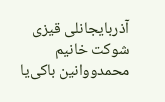آذربایجانلی قیزی شوکت خانیم محمدووانین باکی‌یا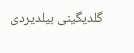گلدیگینی بیلدیردی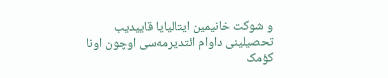و شوکت خانیمین ایتالیایا قاییدیب تحصیلینی داوام ائتدیرمه‌سی اوچون اونا کؤمک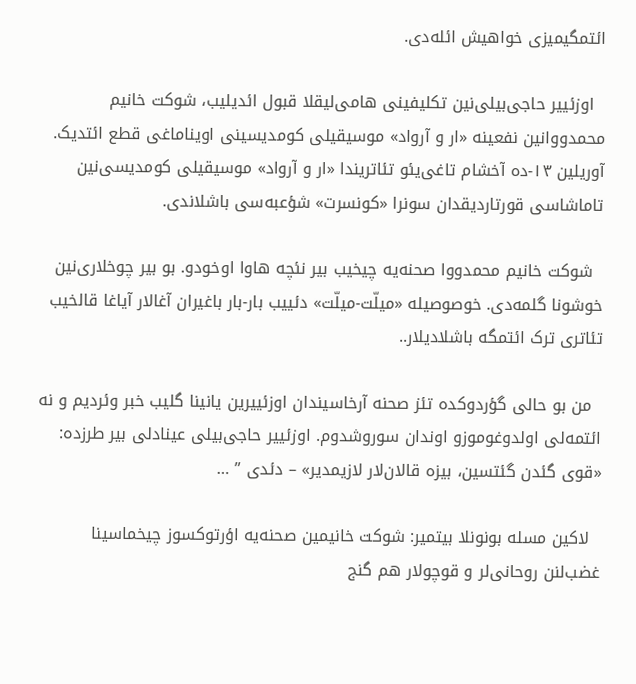ائتمگیمیزی خواهیش ائله‌دی.

  اوزئییر حاجی‌بیلی‌نین تکلیفینی هامی‌لیقلا قبول ائدیلیب، شوکت خانیم محمدووانین نفعینه «ار و آرواد» موسیقیلی کومدیسینی اویناماغی قطع ائتدیک. آوریلین ۱۳-ده آخشام تاغی‌یئو تئاتریندا «ار و آرواد» موسیقیلی کومدیسی‌نین تاماشاسی قورتاردیقدان سونرا «کونسرت» شؤعبه‌سی باشلاندی.

  شوکت خانیم محمدووا صحنه‌یه چیخیب بیر نئچه هاوا اوخودو. بو بیر چوخلاری‌نین خوشونا گلمه‌دی. خوصوصیله «میلّت-میلّت» دئییب بار-بار باغیران آغا‌لار آیاغا قالخیب تئاتری ترک ائتمگه باشلادیلار..

  من بو حالی گؤردوکده تئز صحنه آرخاسیندان اوزئییرین یانینا گلیب خبر وئردیم و نه ائتمه‌لی اولدوغوموزو اوندان سوروشدوم. اوزئییر حاجی‌بیلی عینادلی بیر طرزده: «قوی گئدن گئتسین، بیزه قالان‌لار لازیمدیر» – دئدی ” …

  لاکین مسله بونونلا بیتمیر: شوکت خانیمین صحنه‌یه اؤرتوکسوز چیخماسینا غضب‌لنن روحانی‌‌لر و قوچو‌لار هم گنج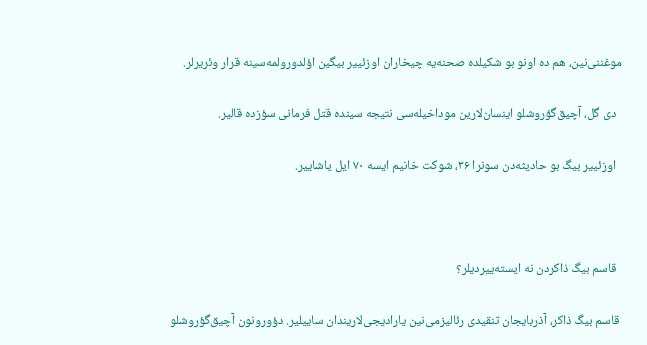موغننی‌نین، هم ده اونو بو شکیلده صحنه‌یه چیخاران اوزئییر بیگین اؤلدورولمه‌سینه قرار وئریرلر.

  دی گل، آچیق‌گؤروشلو اینسان‌لارین موداخیله‌سی نتیجه سینده قتل فرمانی سؤزده قالیر.

  اوزئییر بیگ بو حادیثه‌دن سونرا ۳۶، شوکت خانیم ایسه ۷۰ ایل یاشاییر.



  قاسم بیگ ذاکردن نه ایسته‌ییردیلر؟

 قاسم بیگ ذاکر، آذربایجان تنقیدی رئالیزمی‌نین یارادیجی‌لاریندان ساییلیر. دؤورونون آچیق‌گؤروشلو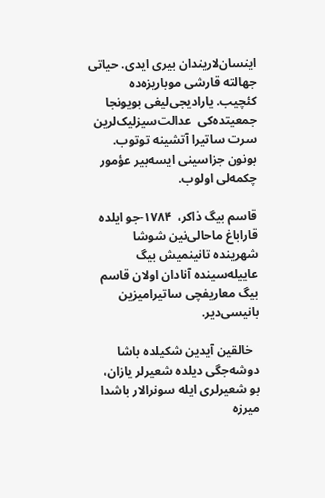اینسان‌لاریندان بیری ایدی. حیاتی جهالته قارشی موباریزه‌ده کئچیب. یارادیجی‌لیغی بویونجا جمعیتده‌کی  عدالت‌سیزلیک‌لرین سرت ساتیرا آتشینه توتوب. بونون جزاسینی ایسه‌بیر عؤمور چکمه‌لی اولوب.

قاسم بیگ ذاکر،  ۱۷۸۴-جو ایلده قاراباغ ماحالی‌نین شوشا شهرینده تانینمیش بیگ عاییله‌سینده آنادان اولان قاسم بیگ معاریفچی ساتیرامیزین بانیسی‌دیر.

  خالقین آیدین شکیلده باشا دوشه‌جگی دیلده شعیرلر یازان، بو شعیرلری ایله سونرا‌لار باشدا میرزه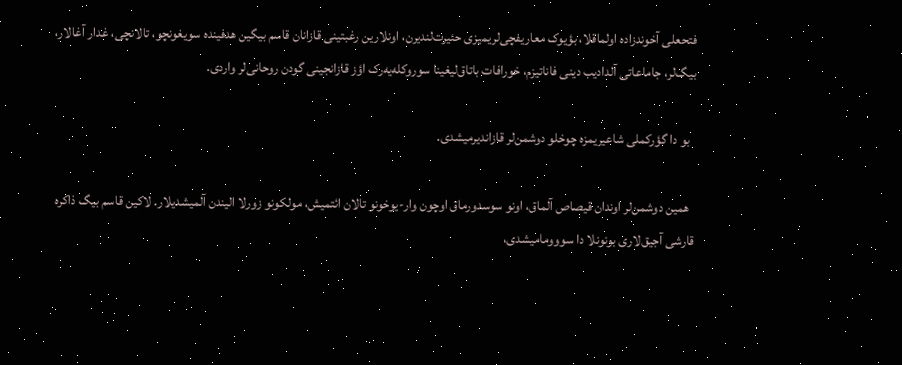فتحعلی آخوندزاده اولماقلا، بؤیوک معاریفچی‌لریمیزی حئیرت‌لندیرن، اونلارین رغبتینی قازانان قاسم بیگین هدفینده سویغونچو، تالانچی، غدار آغا‌لار، بیگ‌لر، جاماعاتی آلدادیب دینی فاناتیزم، خورافات باتاق‌لیغینا سوروکله‌یه‌رک اؤز قازانجینی گودن روحانی‌‌لر واردی.

  بو دا گؤرکملی شاعیریمزه چوخلو دوشمن‌لر قازاندیرمیشدی.

  همین دوشمن‌لر اوندان قیصاص آلماق، اونو سوسدورماق اوچون وار-یوخونو تالان ائتمیش، مولکونو زورلا الیندن آلمیشدیلار. لاکین قاسم بیگ ذاکره قارشی آجیق‌لاری بونونلا دا سووومامیشدی،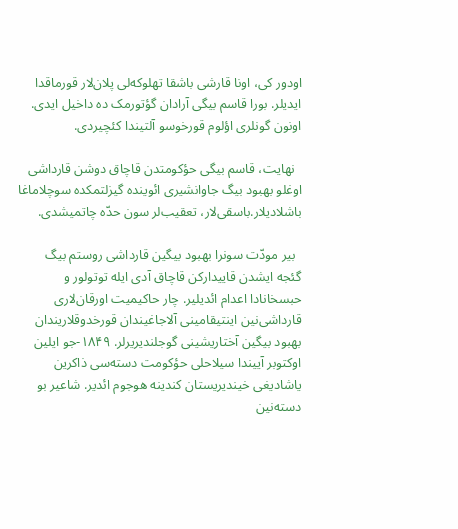اودور کی، اونا قارشی باشقا تهلوکه‌لی پلان‌لار قورماقدا ایدیلر. بورا قاسم بیگی آرادان گؤتورمک ده داخیل ایدی. اونون گونلری اؤلوم قورخوسو آلتیندا کئچیردی.

  نهایت، قاسم بیگی حؤکومتدن قاچاق دوشن قارداشی اوغلو بهبود بیگ جاوانشیری ائوینده گیزلتمکده سوچلاماغا باشلادیلار.باسقی‌لار، تعقیب‌لر سون حدّه چاتمیشدی.

  بیر مودّت سونرا بهبود بیگین قارداشی روستم بیگ گئجه ایشدن قاییدارکن قاچاق آدی ایله توتولور و حبسخانادا اعدام ائدیلیر. چار حاکیمیت اورقان‌لاری قارداشی‌نین اینتیقامینی آلاجاغیندان قورخدوقلاریندان بهبود بیگین آختاریشینی گوجلندیریرلر. ۱۸۴۹-جو ایلین اوکتوبر آییندا سیلاحلی حؤکومت دسته‌سی ذاکرین یاشادیغی خیندیریستان کندینه هوجوم ائدیر. شاعیر بو دسته‌نین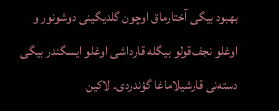بهبود بیگی آختارماق اوچون گلدیگینی دوشونور و اوغلو نجف‌قولو بیگله قارداشی اوغلو ایسگندر بیگی دسته‌نی قارشیلاماغا گؤندردی. لاکین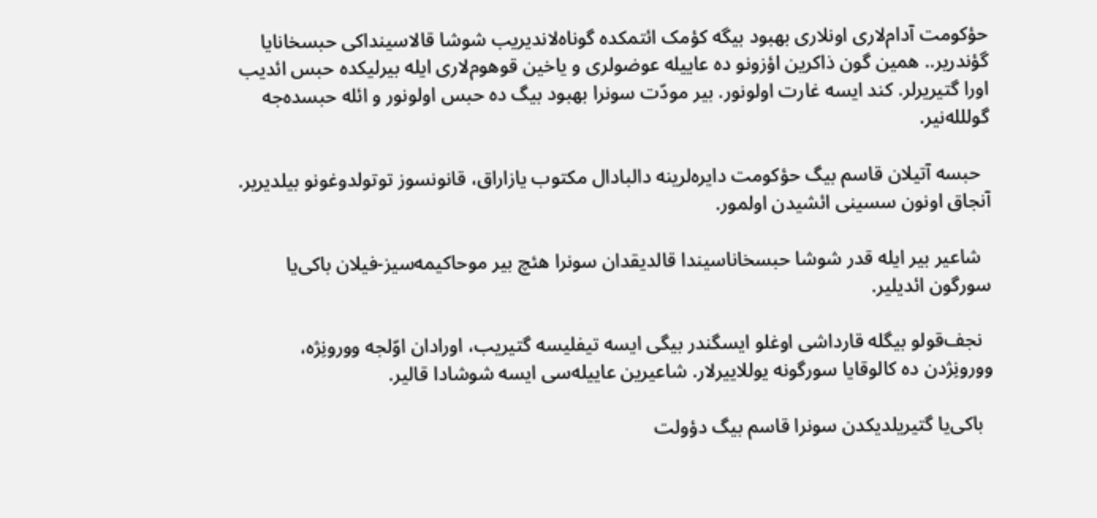حؤکومت آدام‌لاری اونلاری بهبود بیگه کؤمک ائتمکده گوناه‌لاندیریب شوشا قالاسینداکی حبسخانایا گؤندریر.. همین گون ذاکرین اؤزونو ده عاییله عوضولری و یاخین قوهوم‌لاری ایله بیرلیکده حبس ائدیب اورا گتیریرلر. کند ایسه غارت اولونور. بیر مودّت سونرا بهبود بیگ ده حبس اولونور و ائله حبسده‌جه گوللله‌نیر.

  حبسه آتیلان قاسم بیگ حؤکومت دایره‌لرینه دالبادال مکتوب یازاراق، قانونسوز توتولدوغونو بیلدیریر. آنجاق اونون سسینی ائشیدن اولمور.

  شاعیر بیر ایله قدر شوشا حبسخاناسیندا قالدیقدان سونرا هئچ بیر موحاکیمه‌سیز-فیلان باکی‌یا سورگون ائدیلیر.

  نجف‌قولو بیگله قارداشی اوغلو ایسگندر بیگی ایسه تیفلیسه گتیریب، اورادان اوّلجه وورونِژه، وورونِژدن ده کالوقایا سورگونه یوللاییر‌لار. شاعیرین عاییله‌سی ایسه شوشادا قالیر.

  باکی‌یا گتیریلدیکدن سونرا قاسم بیگ دؤولت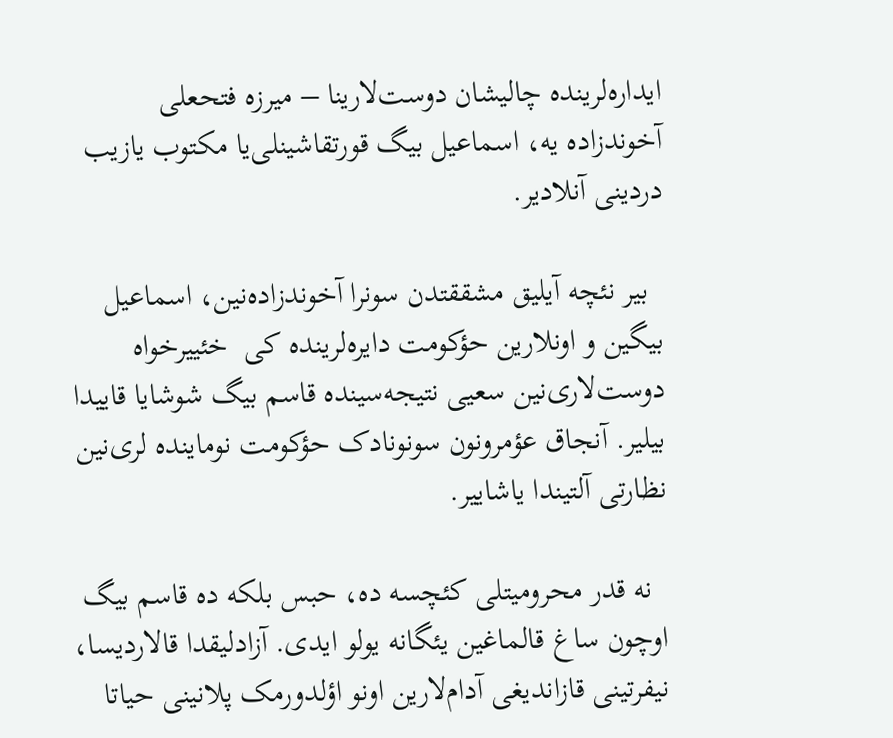ایداره‌لرینده چالیشان دوست‌لارینا – میرزه فتحعلی آخوندزاده ‌یه، اسماعیل بیگ قورتقاشینلی‌یا مکتوب یازیب دردینی آنلادیر.

  بیر نئچه آیلیق مشققتدن سونرا آخوندزاده‌نین، اسماعیل بیگین و اونلارین حؤکومت دایره‌لرینده کی  خئییرخواه دوست‌لاری‌نین سعیی نتیجه‌سینده قاسم بیگ شوشایا قاییدا بیلیر. آنجاق عؤمرونون سونونادک حؤکومت نوماینده لری‌نین نظارتی آلتیندا یاشاییر.

  نه قدر محرومیتلی کئچسه ده، حبس بلکه ده قاسم بیگ اوچون ساغ قالماغین یئگانه یولو ایدی. آزادلیقدا قا‌لاردیسا، نیفرتینی قازاندیغی آدام‌لارین اونو اؤلدورمک پلانینی حیاتا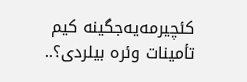کئچیرمه‌یه‌جگینه کیم تأمینات وئره بیلردی؟..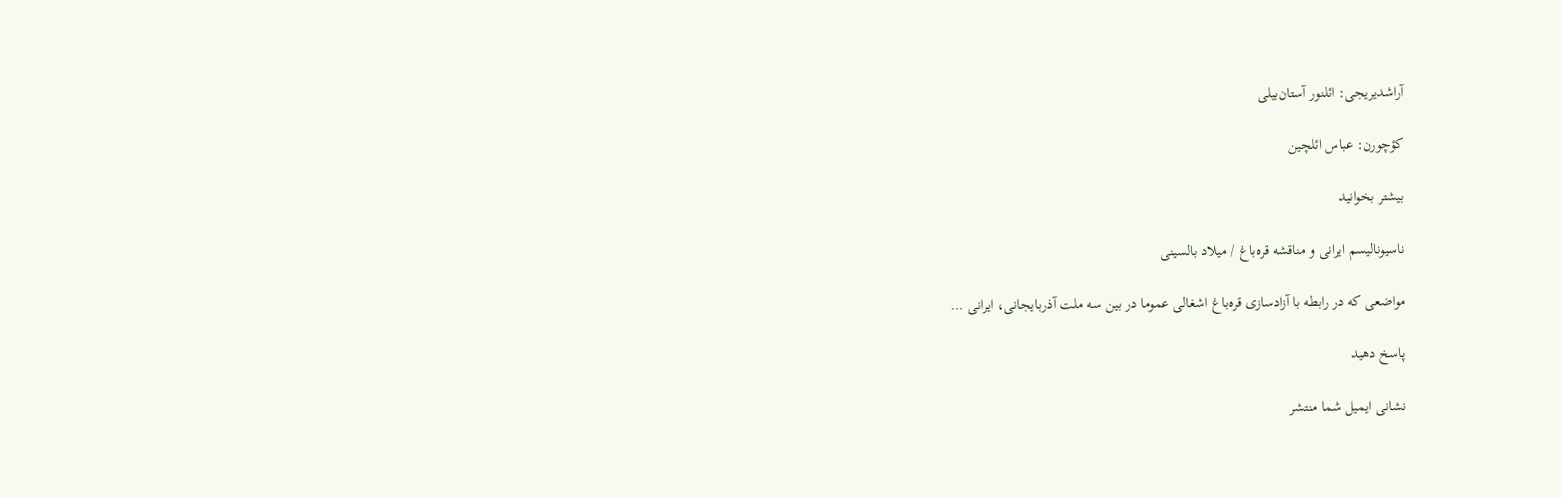آراشدیریجی: ائلنور آستان‌بیلی

کؤچورن: عباس ائلچین

بیشتر بخوانید

ناسیونالیسم ایرانی و مناقشه قره‌باغ / میلاد بالسینی

مواضعی که در رابطه با آزادسازی قره‌باغ اشغالی عموما در بین سه ملت آذربایجانی، ایرانی …

پاسخ دهید

نشانی ایمیل شما منتشر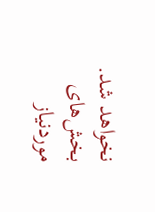نخواهد شد. بخش‌های موردنیاز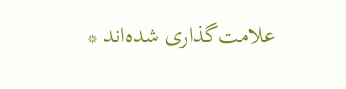علامت‌گذاری شده‌اند *